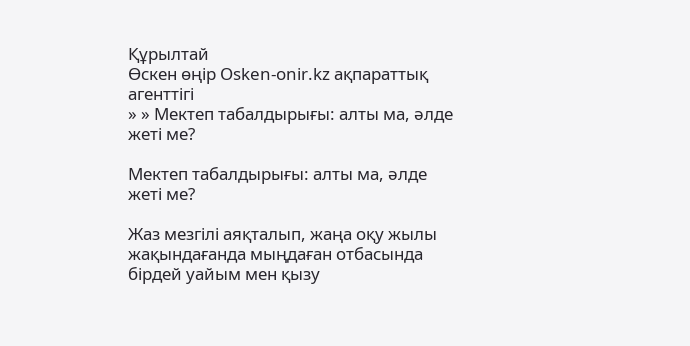Құрылтай
Өскен өңір Osken-onir.kz ақпараттық агенттігі
» » Мектеп табалдырығы: алты ма, әлде жеті ме?

Мектеп табалдырығы: алты ма, әлде жеті ме?

Жаз мезгілі аяқталып, жаңа оқу жылы жақындағанда мыңдаған отбасында бірдей уайым мен қызу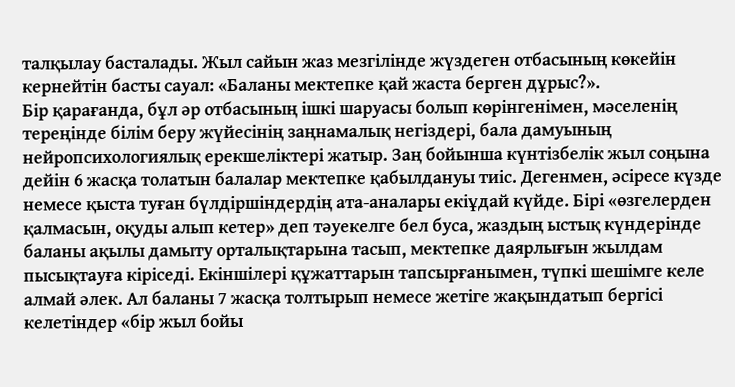талқылау басталады. Жыл сайын жаз мезгілінде жүздеген отбасының көкейін кернейтін басты сауал: «Баланы мектепке қай жаста берген дұрыс?».
Бір қарағанда, бұл әр отбасының ішкі шаруасы болып көрінгенімен, мәселенің тереңінде білім беру жүйесінің заңнамалық негіздері, бала дамуының нейропсихологиялық ерекшеліктері жатыр. Заң бойынша күнтізбелік жыл соңына дейін 6 жасқа толатын балалар мектепке қабылдануы тиіс. Дегенмен, әсіресе күзде немесе қыста туған бүлдіршіндердің ата-аналары екіұдай күйде. Бірі «өзгелерден қалмасын, оқуды алып кетер» деп тәуекелге бел буса, жаздың ыстық күндерінде баланы ақылы дамыту орталықтарына тасып, мектепке даярлығын жылдам пысықтауға кіріседі. Екіншілері құжаттарын тапсырғанымен, түпкі шешімге келе алмай әлек. Ал баланы 7 жасқа толтырып немесе жетіге жақындатып бергісі келетіндер «бір жыл бойы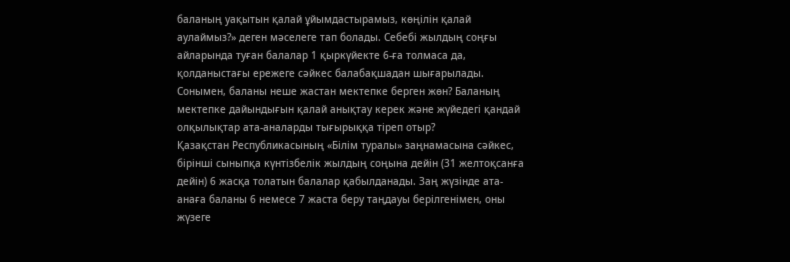баланың уақытын қалай ұйымдастырамыз, көңілін қалай аулаймыз?» деген мәселеге тап болады. Себебі жылдың соңғы айларында туған балалар 1 қыркүйекте 6-ға толмаса да, қолданыстағы ережеге сәйкес балабақшадан шығарылады.
Сонымен, баланы неше жастан мектепке берген жөн? Баланың мектепке дайындығын қалай анықтау керек және жүйедегі қандай олқылықтар ата-аналарды тығырыққа тіреп отыр?
Қазақстан Республикасының «Білім туралы» заңнамасына сәйкес, бірінші сыныпқа күнтізбелік жылдың соңына дейін (31 желтоқсанға дейін) 6 жасқа толатын балалар қабылданады. Заң жүзінде ата-анаға баланы 6 немесе 7 жаста беру таңдауы берілгенімен, оны жүзеге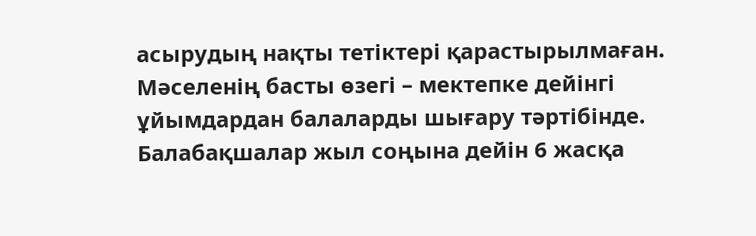асырудың нақты тетіктері қарастырылмаған. Мәселенің басты өзегі – мектепке дейінгі ұйымдардан балаларды шығару тәртібінде. Балабақшалар жыл соңына дейін 6 жасқа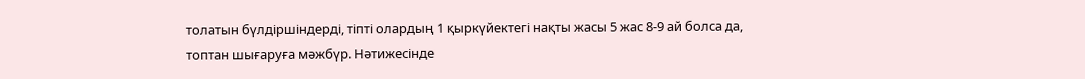толатын бүлдіршіндерді, тіпті олардың 1 қыркүйектегі нақты жасы 5 жас 8-9 ай болса да, топтан шығаруға мәжбүр. Нәтижесінде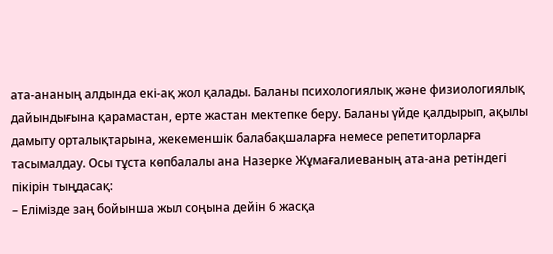ата-ананың алдында екі-ақ жол қалады. Баланы психологиялық және физиологиялық дайындығына қарамастан, ерте жастан мектепке беру. Баланы үйде қалдырып, ақылы дамыту орталықтарына, жекеменшік балабақшаларға немесе репетиторларға тасымалдау. Осы тұста көпбалалы ана Назерке Жұмағалиеваның ата-ана ретіндегі пікірін тыңдасақ:
– Елімізде заң бойынша жыл соңына дейін 6 жасқа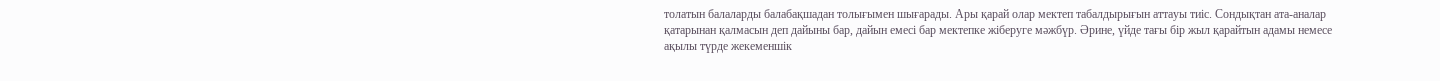толатын балаларды балабақшадан толығымен шығарады. Ары қарай олар мектеп табалдырығын аттауы тиіс. Сондықтан ата-аналар қатарынан қалмасын деп дайыны бар, дайын емесі бар мектепке жіберуге мәжбүр. Әрине, үйде тағы бір жыл қарайтын адамы немесе ақылы түрде жекеменшік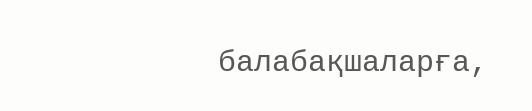балабақшаларға,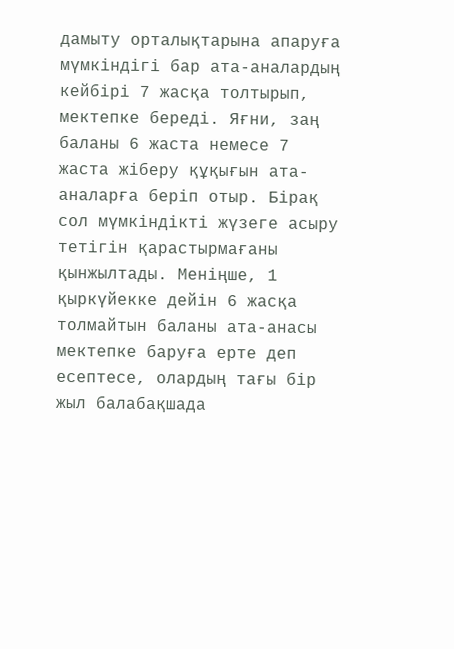дамыту орталықтарына апаруға мүмкіндігі бар ата-аналардың кейбірі 7 жасқа толтырып, мектепке береді. Яғни, заң баланы 6 жаста немесе 7 жаста жіберу құқығын ата-аналарға беріп отыр. Бірақ сол мүмкіндікті жүзеге асыру тетігін қарастырмағаны қынжылтады. Меніңше, 1 қыркүйекке дейін 6 жасқа толмайтын баланы ата-анасы мектепке баруға ерте деп есептесе, олардың тағы бір жыл балабақшада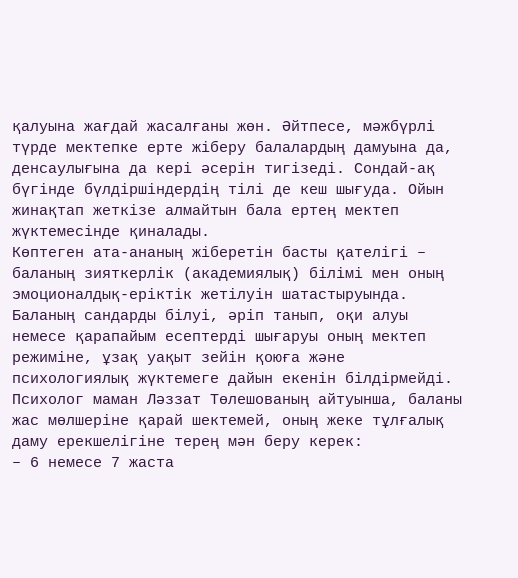қалуына жағдай жасалғаны жөн. Әйтпесе, мәжбүрлі түрде мектепке ерте жіберу балалардың дамуына да, денсаулығына да кері әсерін тигізеді. Сондай-ақ бүгінде бүлдіршіндердің тілі де кеш шығуда. Ойын жинақтап жеткізе алмайтын бала ертең мектеп жүктемесінде қиналады.
Көптеген ата-ананың жіберетін басты қателігі – баланың зияткерлік (академиялық) білімі мен оның эмоционалдық-еріктік жетілуін шатастыруында. Баланың сандарды білуі, әріп танып, оқи алуы немесе қарапайым есептерді шығаруы оның мектеп режиміне, ұзақ уақыт зейін қоюға және психологиялық жүктемеге дайын екенін білдірмейді. Психолог маман Ләззат Төлешованың айтуынша, баланы жас мөлшеріне қарай шектемей, оның жеке тұлғалық даму ерекшелігіне терең мән беру керек:
– 6 немесе 7 жаста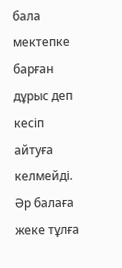бала мектепке барған дұрыс деп кесіп айтуға келмейді. Әр балаға жеке тұлға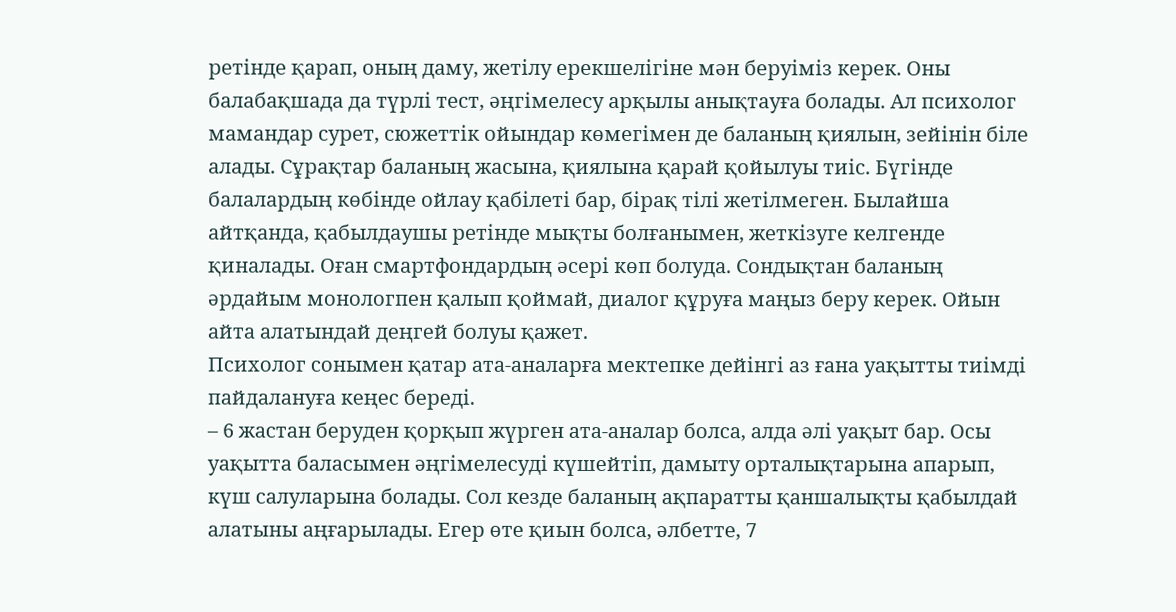ретінде қарап, оның даму, жетілу ерекшелігіне мән беруіміз керек. Оны балабақшада да түрлі тест, әңгімелесу арқылы анықтауға болады. Ал психолог мамандар сурет, сюжеттік ойындар көмегімен де баланың қиялын, зейінін біле алады. Сұрақтар баланың жасына, қиялына қарай қойылуы тиіс. Бүгінде балалардың көбінде ойлау қабілеті бар, бірақ тілі жетілмеген. Былайша айтқанда, қабылдаушы ретінде мықты болғанымен, жеткізуге келгенде қиналады. Оған смартфондардың әсері көп болуда. Сондықтан баланың әрдайым монологпен қалып қоймай, диалог құруға маңыз беру керек. Ойын айта алатындай деңгей болуы қажет.
Психолог сонымен қатар ата-аналарға мектепке дейінгі аз ғана уақытты тиімді пайдалануға кеңес береді.
– 6 жастан беруден қорқып жүрген ата-аналар болса, алда әлі уақыт бар. Осы уақытта баласымен әңгімелесуді күшейтіп, дамыту орталықтарына апарып, күш салуларына болады. Сол кезде баланың ақпаратты қаншалықты қабылдай алатыны аңғарылады. Егер өте қиын болса, әлбетте, 7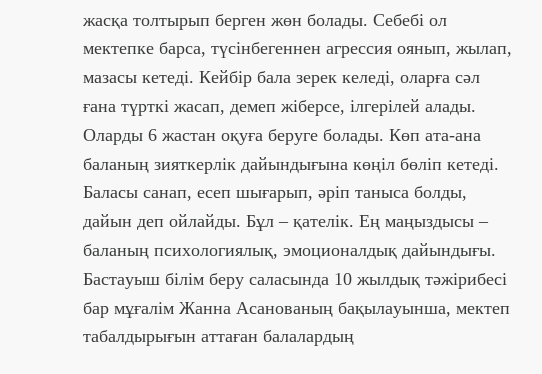жасқа толтырып берген жөн болады. Себебі ол мектепке барса, түсінбегеннен агрессия оянып, жылап, мазасы кетеді. Кейбір бала зерек келеді, оларға сәл ғана түрткі жасап, демеп жіберсе, ілгерілей алады. Оларды 6 жастан оқуға беруге болады. Көп ата-ана баланың зияткерлік дайындығына көңіл бөліп кетеді. Баласы санап, есеп шығарып, әріп таныса болды, дайын деп ойлайды. Бұл – қателік. Ең маңыздысы – баланың психологиялық, эмоционалдық дайындығы.
Бастауыш білім беру саласында 10 жылдық тәжірибесі бар мұғалім Жанна Асанованың бақылауынша, мектеп табалдырығын аттаған балалардың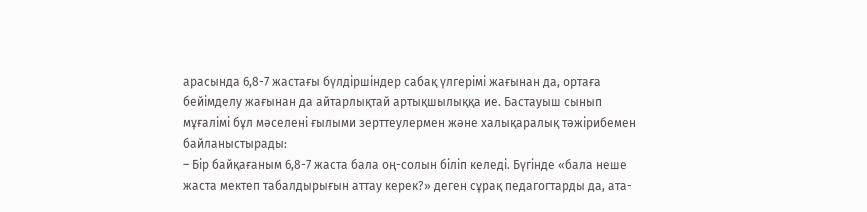арасында 6,8-7 жастағы бүлдіршіндер сабақ үлгерімі жағынан да, ортаға бейімделу жағынан да айтарлықтай артықшылыққа ие. Бастауыш сынып мұғалімі бұл мәселені ғылыми зерттеулермен және халықаралық тәжірибемен байланыстырады:
– Бір байқағаным 6,8-7 жаста бала оң-солын біліп келеді. Бүгінде «бала неше жаста мектеп табалдырығын аттау керек?» деген сұрақ педагогтарды да, ата-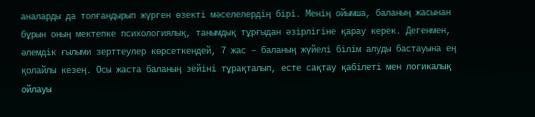аналарды да толғандырып жүрген өзекті мәселелердің бірі. Менің ойымша, баланың жасынан бұрын оның мектепке психологиялық, танымдық тұрғыдан әзірлігіне қарау керек. Дегенмен, әлемдік ғылыми зерттеулер көрсеткендей, 7 жас – баланың жүйелі білім алуды бастауына ең қолайлы кезең. Осы жаста баланың зейіні тұрақталып, есте сақтау қабілеті мен логикалық ойлауы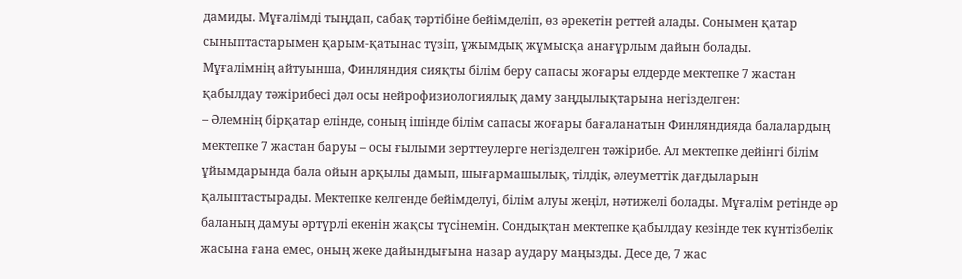дамиды. Мұғалімді тыңдап, сабақ тәртібіне бейімделіп, өз әрекетін реттей алады. Сонымен қатар сыныптастарымен қарым-қатынас түзіп, ұжымдық жұмысқа анағұрлым дайын болады.
Мұғалімнің айтуынша, Финляндия сияқты білім беру сапасы жоғары елдерде мектепке 7 жастан қабылдау тәжірибесі дәл осы нейрофизиологиялық даму заңдылықтарына негізделген:
– Әлемнің бірқатар елінде, соның ішінде білім сапасы жоғары бағаланатын Финляндияда балалардың мектепке 7 жастан баруы – осы ғылыми зерттеулерге негізделген тәжірибе. Ал мектепке дейінгі білім ұйымдарында бала ойын арқылы дамып, шығармашылық, тілдік, әлеуметтік дағдыларын қалыптастырады. Мектепке келгенде бейімделуі, білім алуы жеңіл, нәтижелі болады. Мұғалім ретінде әр баланың дамуы әртүрлі екенін жақсы түсінемін. Сондықтан мектепке қабылдау кезінде тек күнтізбелік жасына ғана емес, оның жеке дайындығына назар аудару маңызды. Десе де, 7 жас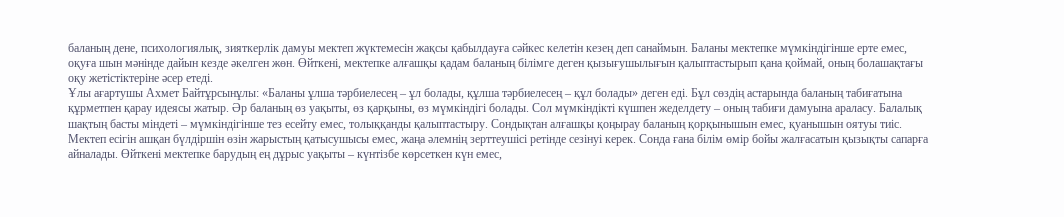баланың дене, психологиялық, зияткерлік дамуы мектеп жүктемесін жақсы қабылдауға сәйкес келетін кезең деп санаймын. Баланы мектепке мүмкіндігінше ерте емес, оқуға шын мәнінде дайын кезде әкелген жөн. Өйткені, мектепке алғашқы қадам баланың білімге деген қызығушылығын қалыптастырып қана қоймай, оның болашақтағы оқу жетістіктеріне әсер етеді.
Ұлы ағартушы Ахмет Байтұрсынұлы: «Баланы ұлша тәрбиелесең – ұл болады, құлша тәрбиелесең – құл болады» деген еді. Бұл сөздің астарында баланың табиғатына құрметпен қарау идеясы жатыр. Әр баланың өз уақыты, өз қарқыны, өз мүмкіндігі болады. Сол мүмкіндікті күшпен жеделдету – оның табиғи дамуына араласу. Балалық шақтың басты міндеті – мүмкіндігінше тез есейту емес, толыққанды қалыптастыру. Сондықтан алғашқы қоңырау баланың қорқынышын емес, қуанышын оятуы тиіс. Мектеп есігін ашқан бүлдіршін өзін жарыстың қатысушысы емес, жаңа әлемнің зерттеушісі ретінде сезінуі керек. Сонда ғана білім өмір бойы жалғасатын қызықты сапарға айналады. Өйткені мектепке барудың ең дұрыс уақыты – күнтізбе көрсеткен күн емес,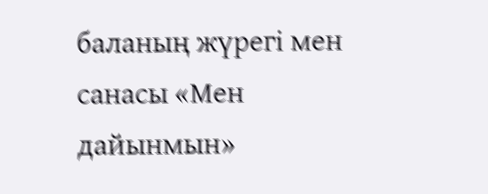баланың жүрегі мен санасы «Мен дайынмын»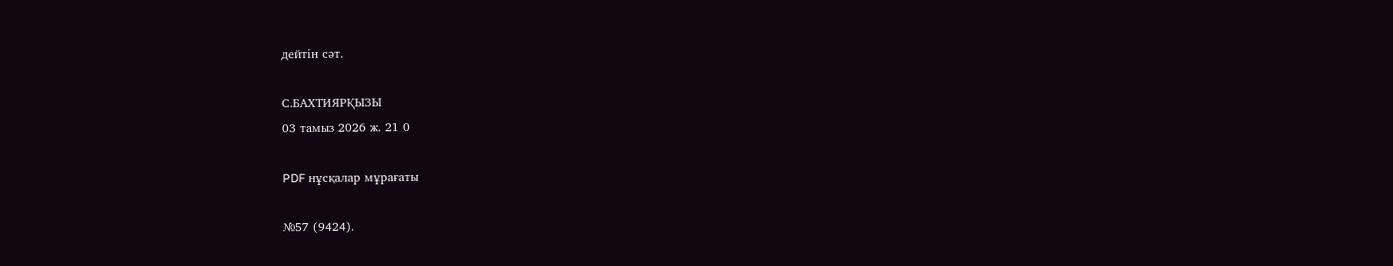дейтін сәт.

С.БАХТИЯРҚЫЗЫ
03 тамыз 2026 ж. 21 0

PDF нұсқалар мұрағаты

№57 (9424).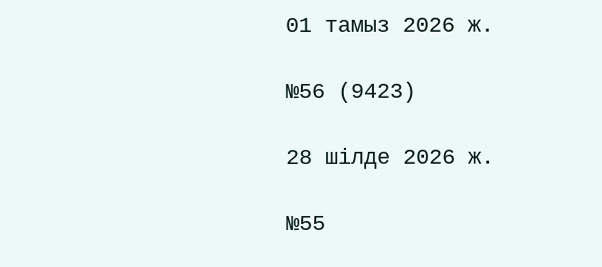01 тамыз 2026 ж.

№56 (9423)

28 шілде 2026 ж.

№55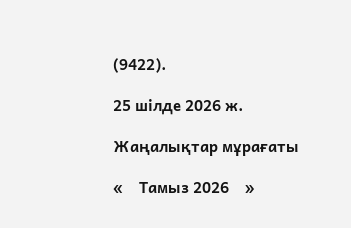(9422).

25 шілде 2026 ж.

Жаңалықтар мұрағаты

«    Тамыз 2026    »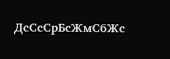ДсСсСрБсЖмСбЖс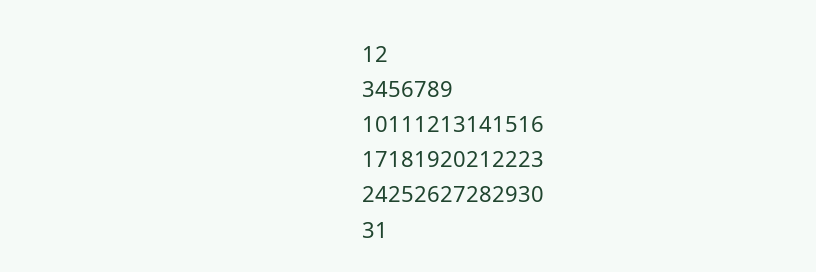12
3456789
10111213141516
17181920212223
24252627282930
31